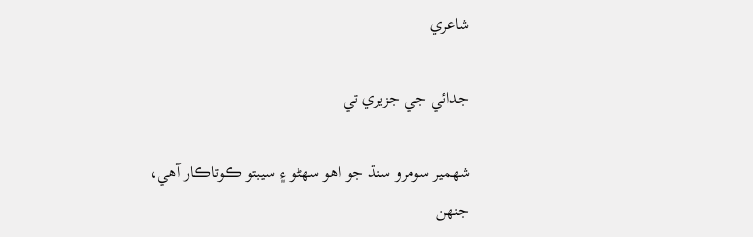شاعري

جدائي جي جزيري تي

شھمير سومرو سنڌ جو اهو سھڻو ۽ سيبتو ڪوتاڪار آهي، جنھن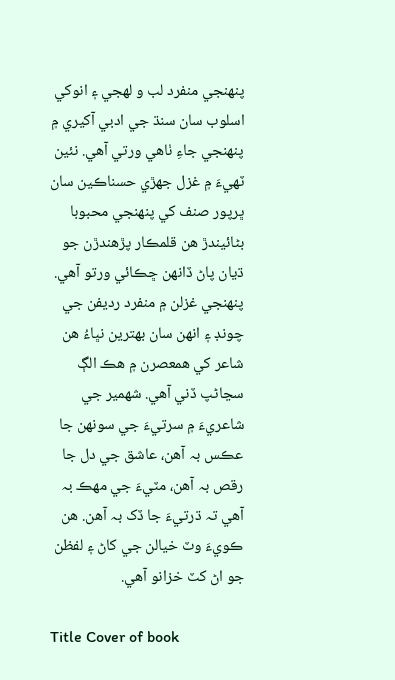پنھنجي منفرد لب و لھجي ۽ انوکي اسلوب سان سنڌ جي ادبي آکيري ۾ پنھنجي جاءِ ٺاهي ورتي آهي. نئين ٽھيءَ ۾ غزل جھڙي حسناڪين سان ڀرپور صنف کي پنھنجي محبوبا بڻائيندڙ هن قلمڪار پڙهندڙن جو ڌيان پاڻ ڏانھن ڇڪائي ورتو آهي. پنھنجي غزلن ۾ منفرد رديفن جي چونڊ ۽ انھن سان بھترين نڀاءُ هن شاعر کي همعصرن ۾ هڪ الڳ سڃاڻپ ڏني آهي. شھمير جي شاعريءَ ۾ سرتيءَ جي سونھن جا عڪس بہ آهن، عاشق جي دل جا رقص بہ آهن، مٽيءَ جي مهڪ بہ آهي تہ ڌرتيءَ جا ڏک بہ آهن. هن ڪويءَ وٽ خيالن جي کاڻ ۽ لفظن جو اڻ کٽ خزانو آهي.

Title Cover of book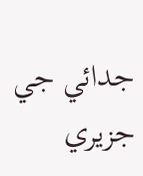جدائي جي جزيري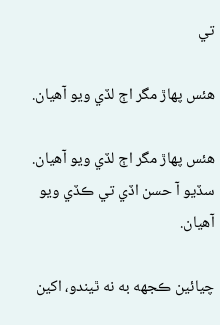تي

هئس پهاڙ مگر اڄ لڏي ويو آهيان.

هئس پهاڙ مگر اڄ لڏي ويو آهيان.
سڏيو آ حسن اڏي تي ڪڏي ويو آهيان.

چيائين ڪجهه به نه ٿيندو، اکين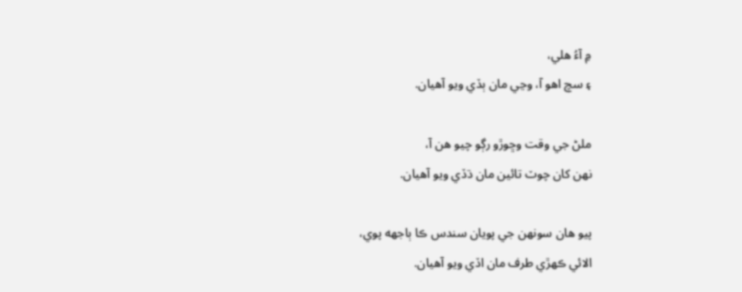۾ آءُ هلي،
۽ سچ اهو آ، وڃي مان ٻڏي ويو آهيان.

ملڻ جي وقت وڇوڙو رڳو چيو هن آ،
نهن کان چوٽ تائين مان ڌڏي ويو آهيان.

پيو هان سونهن جي پويان سندس ڪا ٻاجهه پوي،
الائي ڪهڙي طرف مان اڏي ويو آهيان.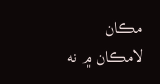مڪان لامڪان ۾ نه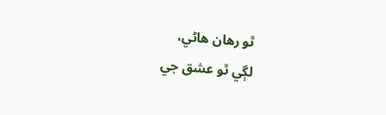ٿو رهان هاڻي،
لڳي ٿو عشق جي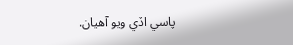پاسي اڏي ويو آهيان.